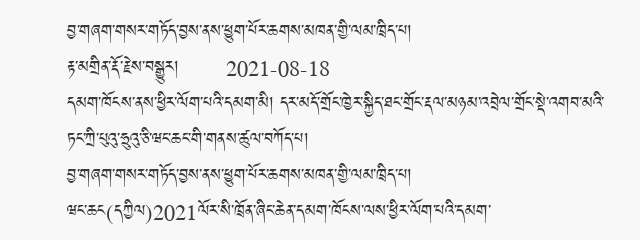བྱ་གཞག་གསར་གཏོད་བྱས་ནས་ཕྱུག་པོར་ཆགས་མཁན་གྱི་ལམ་ཁྲིད་པ།
རྟ་མགྲིན་རྡོ་རྗེས་བསྒྱུར།        2021-08-18
དམག་ཁོངས་ནས་ཕྱིར་ལོག་པའི་དམག་མི། དར་མདོ་གྲོང་ཁྱེར་སྐྱིད་ཐང་གྲོང་རྡལ་མཉམ་འབྲེལ་གྲོང་སྡེ་འགབ་མའི་ཏང་ཀྲི་པུའུ་ཧྲུའུ་ཅི་ཝང་ཆང་གི་གནས་ཚུལ་བཀོད་པ།
བྱ་གཞག་གསར་གཏོད་བྱས་ནས་ཕྱུག་པོར་ཆགས་མཁན་གྱི་ལམ་ཁྲིད་པ།
ཝང་ཆང(དཀྱིལ)2021ལོར་སི་ཁྲོན་ཞིང་ཆེན་དམག་ཁོངས་ལས་ཕྱིར་ལོག་པའི་དམག་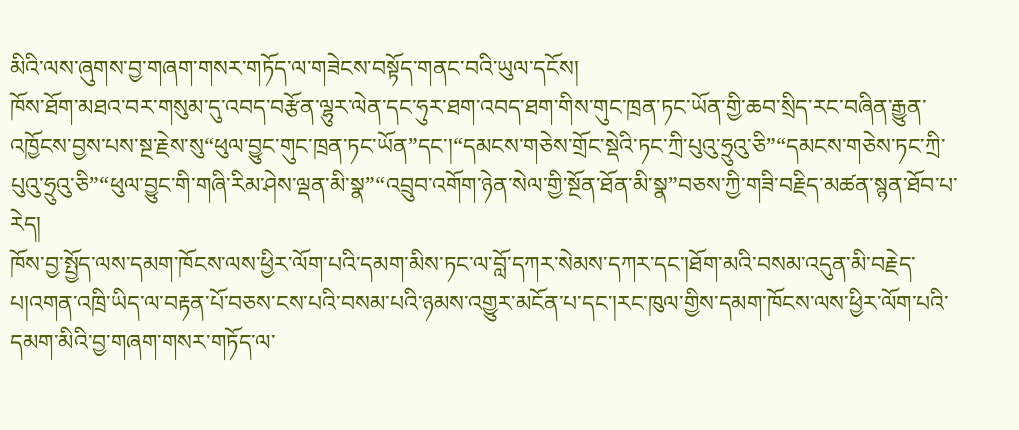མིའི་ལས་ཞུགས་བྱ་གཞག་གསར་གཏོད་ལ་གཟེངས་བསྟོད་གནང་བའི་ཡུལ་དངོས།
ཁོས་ཐོག་མཐའ་བར་གསུམ་དུ་འབད་བརྩོན་ལྷུར་ལེན་དང་ཧུར་ཐག་འབད་ཐག་གིས་གུང་ཁྲན་ཏང་ཡོན་གྱི་ཆབ་སྲིད་རང་བཞིན་རྒྱུན་འཁྱོངས་བྱས་པས་སྔ་རྗེས་སུ“ཕུལ་བྱུང་གུང་ཁྲན་ཏང་ཡོན”དང་།“དམངས་གཅེས་གྲོང་སྡེའི་ཏང་ཀྲི་པུའུ་ཧྲུའུ་ཅི”“དམངས་གཅེས་ཏང་ཀྲི་པུའུ་ཧྲུའུ་ཅི”“ཕུལ་བྱུང་གི་གཞི་རིམ་ཤེས་ལྡན་མི་སྣ”“འབྲུབ་འགོག་ཉེན་སེལ་གྱི་སྔོན་ཐོན་མི་སྣ”བཅས་ཀྱི་གཟི་བརྗིད་མཚན་སྙན་ཐོབ་པ་རེད།
ཁོས་བྱ་སྤྱོད་ལས་དམག་ཁོངས་ལས་ཕྱིར་ལོག་པའི་དམག་མིས་ཏང་ལ་བློ་དཀར་སེམས་དཀར་དང་།ཐོག་མའི་བསམ་འདུན་མི་བརྗེད་པ།འགན་འཁྲི་ཡིད་ལ་བརྟན་པོ་བཅས་ངས་པའི་བསམ་པའི་ཉམས་འགྱུར་མངོན་པ་དང་།རང་ཁུལ་གྱིས་དམག་ཁོངས་ལས་ཕྱིར་ལོག་པའི་དམག་མིའི་བྱ་གཞག་གསར་གཏོད་ལ་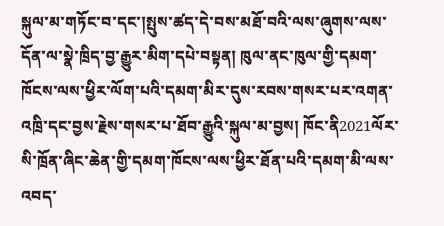སྐུལ་མ་གཏོང་བ་དང་།སྤུས་ཚད་དེ་བས་མཐོ་བའི་ལས་ཞུགས་ལས་དོན་ལ་སྣེ་ཁྲིད་བྱ་རྒྱུར་མིག་དཔེ་བསྟན། ཁུལ་ནང་ཁུལ་གྱི་དམག་ཁོངས་ལས་ཕྱིར་ལོག་པའི་དམག་མིར་དུས་རབས་གསར་པར་འགན་འཁྲི་དང་བྱས་རྗེས་གསར་པ་ཐོབ་རྒྱུའི་སྐུལ་མ་བྱས། ཁོང་ནི2021ལོར་སི་ཁྲོན་ཞིང་ཆེན་གྱི་དམག་ཁོངས་ལས་ཕྱིར་ཐོན་པའི་དམག་མི་ལས་འབད་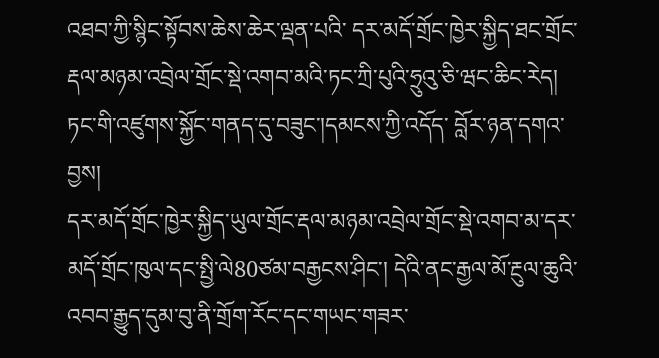འཐབ་ཀྱི་སྙིང་སྟོབས་ཆེས་ཆེར་ལྡན་པའི་ དར་མདོ་གྲོང་ཁྱེར་སྐྱིད་ཐང་གྲོང་རྡལ་མཉམ་འབྲེལ་གྲོང་སྡེ་འགབ་མའི་ཏང་ཀྲི་པུའི་ཧྲུའུ་ཅི་ཝང་ཆིང་རེད།
ཏང་གི་འཛུགས་སྐྱོང་གནད་དུ་བཟུང་།དམངས་ཀྱི་འདོད་ བློར་ཉན་དགའ་བྱས།
དར་མདོ་གྲོང་ཁྱེར་སྐྱིད་ཡུལ་གྲོང་རྡལ་མཉམ་འབྲེལ་གྲོང་སྡེ་འགབ་མ་དར་མདོ་གྲོང་ཁུལ་དང་སྤྱི་ལེ80ཙམ་བརྒྱངས་ཤིང་། དེའི་ནང་རྒྱལ་མོ་རྔུལ་ཆུའི་འབབ་རྒྱུད་དུམ་བུ་ནི་གྲོག་རོང་དང་གཡང་གཟར་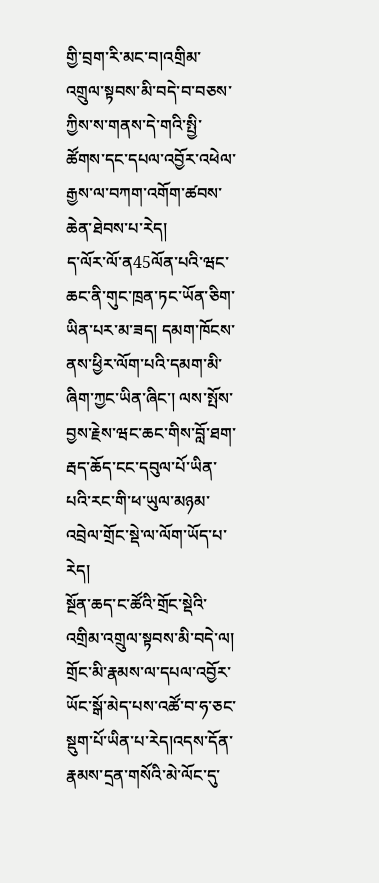གྱི་བྲག་རི་མང་བ།འགྲིམ་འགྲུལ་སྟབས་མི་བདེ་བ་བཅས་ཀྱིས་ས་གནས་དེ་གའི་སྤྱི་ཚོགས་དང་དཔལ་འབྱོར་འཕེལ་རྒྱས་ལ་བཀག་འགོག་ཚབས་ཆེན་ཐེབས་པ་རེད།
ད་ལོར་ལོ་ན45ལོན་པའི་ཝང་ཆང་ནི་གུང་ཁྲན་ཏང་ཡོན་ཅིག་ཡིན་པར་མ་ཟད། དམག་ཁོངས་ནས་ཕྱིར་ལོག་པའི་དམག་མི་ཞིག་ཀྱང་ཡིན་ཞིང་། ལས་སྤོས་བྱས་རྗེས་ཝང་ཆང་གིས་བློ་ཐག་རྦད་ཆོད་ངང་དབུལ་པོ་ཡིན་པའི་རང་གི་ཕ་ཡུལ་མཉམ་འབྲེལ་གྲོང་སྡེ་ལ་ལོག་ཡོད་པ་རེད།
སྔོན་ཆད་ང་ཚོའི་གྲོང་སྡེའི་འགྲིམ་འགྲུལ་སྟབས་མི་བདེ་ལ། གྲོང་མི་རྣམས་ལ་དཔལ་འབྱོར་ཡོང་སྒོ་མེད་པས་འཚོ་བ་ཧ་ཅང་སྡུག་པོ་ཡིན་པ་རེད།འདས་དོན་རྣམས་དྲན་གསོའི་མེ་ལོང་དུ་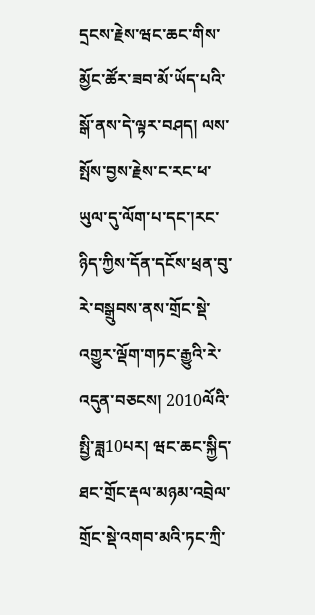དྲངས་རྗེས་ཝང་ཆང་གིས་མྱོང་ཚོར་ཟབ་མོ་ཡོད་པའི་སྒོ་ནས་དེ་ལྟར་བཤད། ལས་སྤོས་བྱས་རྗེས་ང་རང་ཕ་ཡུལ་དུ་ལོག་པ་དང་།རང་ཉིད་ཀྱིས་དོན་དངོས་ཕྲན་བུ་རེ་བསྒྲུབས་ནས་གྲོང་སྡེ་འགྱུར་ལྡོག་གཏང་རྒྱུའི་རེ་འདུན་བཅངས། 2010ལོའི་སྤྱི་ཟླ10པར། ཝང་ཆང་སྐྱིད་ཐང་གྲོང་རྡལ་མཉམ་འབྲེལ་གྲོང་སྡེ་འགབ་མའི་ཏང་ཀྲི་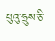པུའུ་ཧྲུས་ཅི་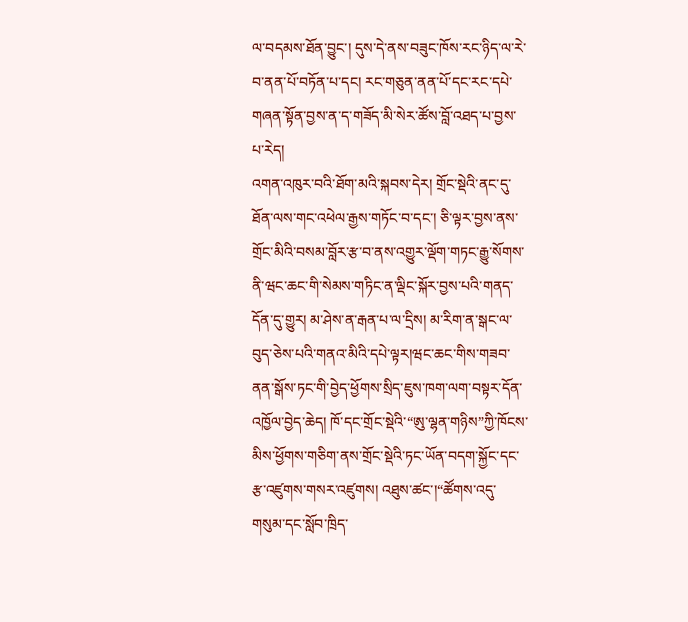ལ་བདམས་ཐོན་བྱུང་། དུས་དེ་ནས་བཟུང་ཁོས་རང་ཉིད་ལ་རེ་བ་ནན་པོ་བཏོན་པ་དང། རང་གཅུན་ནན་པོ་དང་རང་དཔེ་གཞན་སྟོན་བྱས་ན་ད་གཟོད་མི་སེར་ཚོས་བློ་འཐད་པ་བྱས་པ་རེད།
འགན་འཁུར་བའི་ཐོག་མའི་སྐབས་དེར། གྲོང་སྡེའི་ནང་དུ་ཐོན་ལས་གང་འཕེལ་རྒྱས་གཏོང་བ་དང་། ཅི་ལྟར་བྱས་ནས་གྲོང་མིའི་བསམ་བློར་རྩ་བ་ནས་འགྱུར་ལྡོག་གཏང་རྒྱུ་སོགས་ནི་ཝང་ཆང་གི་སེམས་གཏིང་ན་ལྡིང་སྐོར་བྱས་པའི་གནད་དོན་དུ་གྱུར། མ་ཤེས་ན་རྒན་པ་ལ་དྲིས། མ་རིག་ན་སྒང་ལ་བུད་ཅེས་པའི་གནའ་མིའི་དཔེ་ལྟར།ཝང་ཆང་གིས་གཟབ་ནན་སྒོས་ཏང་གི་བྱེད་ཕྱོགས་སྲིད་ཇུས་ཁག་ལག་བསྟར་དོན་འཁྱོལ་བྱེད་ཆེད། ཁོ་དང་གྲོང་སྡེའི་“ཨུ་ལྷན་གཉིས”ཀྱི་ཁོངས་མིས་ཕྱོགས་གཅིག་ནས་གྲོང་སྡེའི་ཏང་ཡོན་བདག་སྐྱོང་དང་རྩ་འཛུགས་གསར་འཛུགས། འཐུས་ཚང་།“ཚོགས་འདུ་གསུམ་དང་སློབ་ཁྲིད་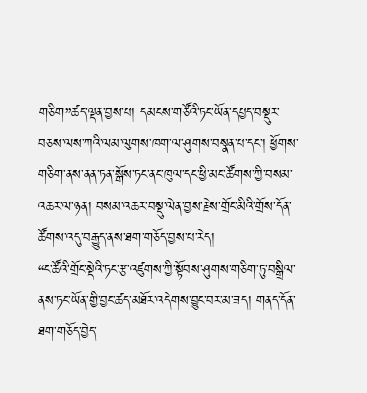གཅིག”ཚད་ལྡན་བྱས་པ། དམངས་གཙོའི་ཏང་ཡོན་དཔྱད་བསྡུར་བཅས་ལས་ཀའི་ལམ་ལུགས་ཁག་ལ་ཤུགས་བསྣན་པ་དང་། ཕྱོགས་གཅིག་ནས་ནན་ཏན་སྒོས་ཏང་ནང་ཁུལ་དང་ཕྱི་མང་ཚོགས་ཀྱི་བསམ་འཆར་ལ་ཉན། བསམ་འཆར་བསྡུ་ལེན་བྱས་རྗེས་གྲོང་མིའི་གྲོས་དོན་ཚོགས་འདུ་བརྒྱུད་ནས་ཐག་གཅོད་བྱས་པ་རེད།
“ང་ཚོའི་གྲོང་སྡེའི་ཏང་རྩ་འཛུགས་ཀྱི་སྟོབས་ཤུགས་གཅིག་ཏུ་བསྒྲིལ་ནས་ཏང་ཡོན་གྱི་བྱང་ཚད་མཐོར་འདེགས་བྱུང་བར་མ་ཟད། གནད་དོན་ཐག་གཅོད་བྱེད་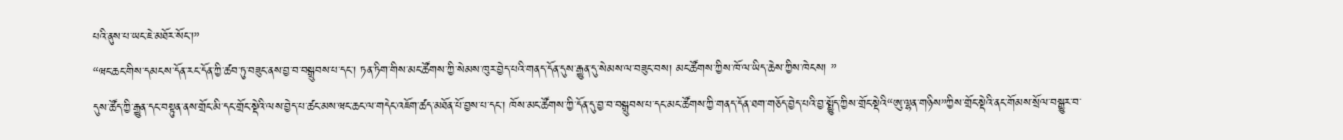པའི་ནུས་པ་ཡང་ཇེ་མཐོར་སོང་།”
“ཝང་ཆང་གིས་དམངས་དོན་རང་དོན་ཀྱི་ཚབ་ཏུ་བཟུང་ནས་བྱ་བ་བསྒྲུབས་པ་དང་། ཏན་ཏིག་གིས་མང་ཚོགས་ཀྱི་སེམས་ཁུར་བྱེད་པའི་གནད་དོན་དུས་རྒྱུན་དུ་སེམས་ལ་བཟུང་བས། མང་ཚོགས་ཀྱིས་ཁོ་ལ་ཡིད་ཆེས་ཀྱིས་ཁེངས། ”
དུས་ཚོད་ཀྱི་རྒྱུན་དང་བསྟུན་ནས་གྲོང་མི་དང་གྲོང་སྡེའི་ལས་བྱེད་པ་ཚང་མས་ཝང་ཆང་ལ་གདེང་འཇོག་ཚད་མཐོན་པོ་བྱས་པ་དང་། ཁོས་མང་ཚོགས་ཀྱི་དོན་དུ་བྱ་བ་བསྒྲུབས་པ་དང་མང་ཚོགས་ཀྱི་གནད་དོན་ཐག་གཅོད་བྱེད་པའི་བྱ་སྤྱོུད་ཀྱིས་གྲོང་སྡེའི“ཨུ་ལྷན་གཉིས”ཀྱིས་གྲོང་སྡེའི་ནང་གོམས་སྲོལ་བསྒྱུར་བ་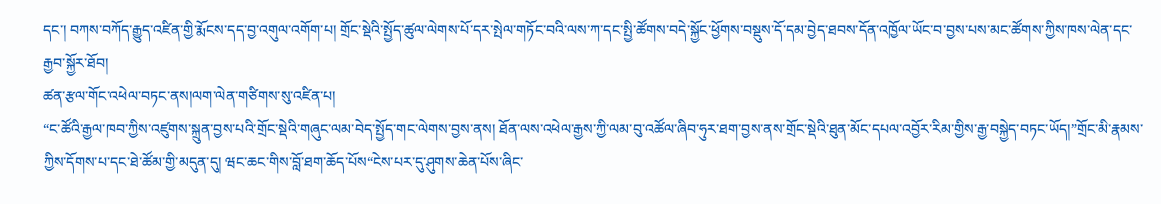དང་། བཀས་བཀོད་རྒྱུད་འཛིན་གྱི་རྨོངས་དད་བྱ་འགུལ་འགོག་པ། གྲོང་སྡེའི་སྤྱོད་ཚུལ་ལེགས་པོ་དར་སྤེལ་གཏོང་བའི་ལས་ཀ་དང་སྤྱི་ཚོགས་བདེ་སྐྱོང་ཕྱོགས་བསྡུས་དོ་དམ་བྱེད་ཐབས་དོན་འཁྱོལ་ཡོང་བ་བྱས་པས་མང་ཚོགས་ཀྱིས་ཁས་ལེན་དང་རྒྱབ་སྐྱོར་ཐོབ།
ཚན་རྩལ་གོང་འཕེལ་བཏང་ནས།ལག་ལེན་གཙིགས་སུ་འཛིན་པ།
“ང་ཚོའི་རྒྱལ་ཁབ་ཀྱིས་འཛུགས་སྐྲུན་བྱས་པའི་གྲོང་སྡེའི་གཞུང་ལམ་བེད་སྤྱོད་གང་ལེགས་བྱས་ནས། ཐོན་ལས་འཕེལ་རྒྱས་ཀྱི་ལམ་བུ་འཚོལ་ཞིབ་ཧུར་ཐག་བྱས་ནས་གྲོང་སྡེའི་ཐུན་མོང་དཔལ་འབྱོར་རིམ་གྱིས་རྒྱ་བསྐྱེད་བཏང་ཡོད།”གྲོང་མི་རྣམས་ཀྱིས་དོགས་པ་དང་ཐེ་ཚོམ་གྱི་མདུན་དུ། ཝང་ཆང་གིས་བློ་ཐག་ཆོད་པོས“ངེས་པར་དུ་ཤུགས་ཆེན་པོས་ཞིང་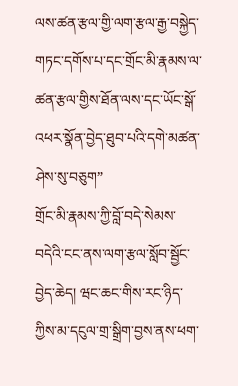ལས་ཚན་རྩལ་གྱི་ལག་རྩལ་རྒྱ་བསྐྱེད་གཏང་དགོས་པ་དང་གྲོང་མི་རྣམས་ལ་ཚན་རྩལ་གྱིས་ཐོན་ལས་དང་ཡོང་སྒོ་འཕར་སྣོན་བྱེད་ཐུབ་པའི་དགེ་མཚན་ཤེས་སུ་བཅུག”
གྲོང་མི་རྣམས་ཀྱི་བློ་བདེ་སེམས་བདེའི་ངང་ནས་ལག་རྩལ་སློབ་སྦྱོང་བྱེད་ཆེད། ཝང་ཆང་གིས་རང་ཉིད་ཀྱིས་མ་དངུལ་གྲ་སྒྲིག་བྱས་ནས་ཕག་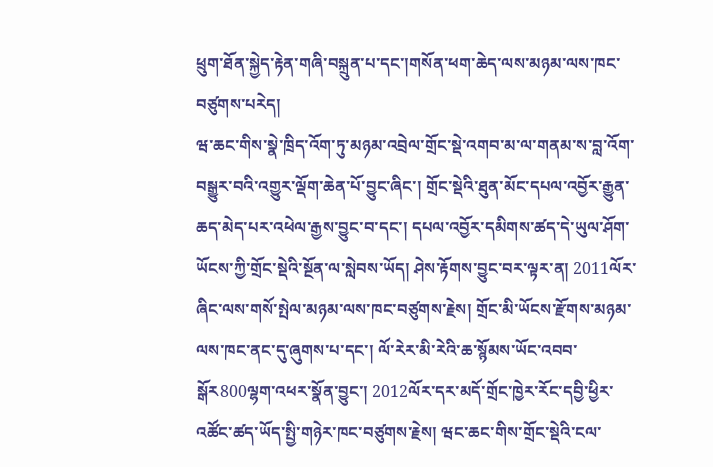ཕྲུག་ཐོན་སྐྱེད་རྟེན་གཞི་བསྐྲུན་པ་དང་།གསོན་ཕག་ཆེད་ལས་མཉམ་ལས་ཁང་བཙུགས་པརེད།
ཝ་ཆང་གིས་སྣེ་ཁྲིད་འོག་ཏུ་མཉམ་འབྲེལ་གྲོང་སྡེ་འགབ་མ་ལ་གནམ་ས་བླ་འོག་བསྒྱུར་བའི་འགྱུར་ལྡོག་ཆེན་པོ་བྱུང་ཞིང་། གྲོང་སྡེའི་ཐུན་མོང་དཔལ་འབྱོར་རྒྱུན་ཆད་མེད་པར་འཕེལ་རྒྱས་བྱུང་བ་དང་། དཔལ་འབྱོར་དམིགས་ཚད་དེ་ཡུལ་ཤོག་ཡོངས་ཀྱི་གྲོང་སྡེའི་སྔོན་ལ་སླེབས་ཡོད། ཤེས་རྟོགས་བྱུང་བར་ལྟར་ན། 2011ལོར་ཞིང་ལས་གསོ་སྤེལ་མཉམ་ལས་ཁང་བཙུགས་རྗེས། གྲོང་མི་ཡོངས་རྫོགས་མཉམ་ལས་ཁང་ནང་དུ་ཞུགས་པ་དང་། ལོ་རེར་མི་རེའི་ཆ་སྙོམས་ཡོང་འབབ་སྒོར800ལྷག་འཕར་སྣོན་བྱུང་། 2012ལོར་དར་མདོ་གྲོང་ཁྱེར་རོང་དབྱི་ཕྱིར་འཚོང་ཚད་ཡོད་སྤྱི་གཉེར་ཁང་བཙུགས་རྗེས། ཝང་ཆང་གིས་གྲོང་སྡེའི་ངལ་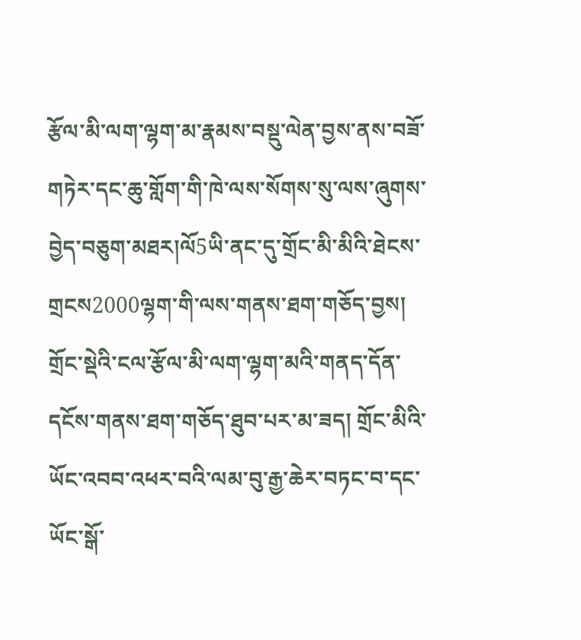རྩོལ་མི་ལག་ལྷག་མ་རྣམས་བསྡུ་ལེན་བྱས་ནས་བཟོ་གཏེར་དང་ཆུ་གློག་གི་ཁེ་ལས་སོགས་སུ་ལས་ཞུགས་བྱེད་བཅུག་མཐར།ལོ5ཡི་ནང་དུ་གྲོང་མི་མིའི་ཐེངས་གྲངས2000ལྷག་གི་ལས་གནས་ཐག་གཅོད་བྱས། གྲོང་སྡེའི་ངལ་རྩོལ་མི་ལག་ལྷག་མའི་གནད་དོན་དངོས་གནས་ཐག་གཅོད་ཐུབ་པར་མ་ཟད། གྲོང་མིའི་ཡོང་འབབ་འཕར་བའི་ལམ་བུ་རྒྱ་ཆེར་བཏང་བ་དང་ཡོང་སྒོ་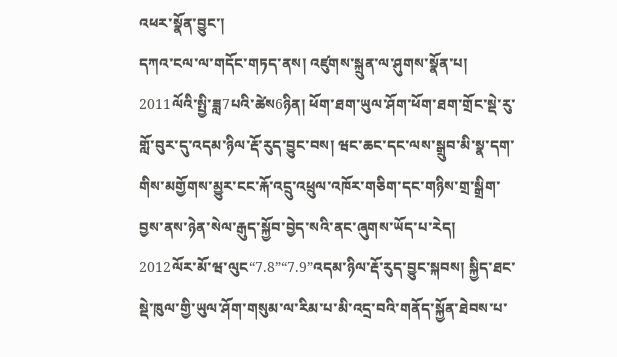འཕར་སྣོན་བྱུང་།
དཀའ་ངལ་ལ་གདོང་གཏད་ནས། འཛུགས་སྐྲུན་ལ་ཤུགས་སྣོན་པ།
2011ལོའི་སྤྱི་ཟླ7པའི་ཚེས6ཉིན། ཕོག་ཐག་ཡུལ་ཤོག་ཕོག་ཐག་གྲོང་སྡེ་རུ་གློ་བུར་དུ་འདམ་ཉིལ་རྡོ་རུད་བྱུང་བས། ཝང་ཆང་དང་ལས་སྒྲུབ་མི་སྣ་དག་གིས་མགྱོགས་མྱུར་ངང་རྐོ་འདྲུ་འཕྲུལ་འཁོར་གཅིག་དང་གཉིས་གྲ་སྒྲིག་བྱས་ནས་ཉེན་སེལ་རྒུད་སྐྱོབ་བྱེད་སའི་ནང་ཞུགས་ཡོད་པ་རེད།
2012ལོར་མོ་ཝ་ལུང“7.8”“7.9”འདམ་ཉིལ་རྡོ་རུད་བྱུང་སྐབས། སྐྱིད་ཐང་སྡེ་ཁུལ་གྱི་ཡུལ་ཤོག་གསུམ་ལ་རིམ་པ་མི་འདྲ་བའི་གནོད་སྐྱོན་ཐེབས་པ་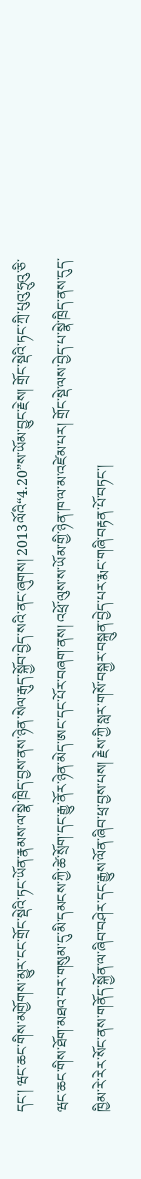དང་། ཝང་ཆང་གིས་མགྱོགས་མྱུར་ངང་གྲོང་སྡེའི་ཏང་ཡོན་རྣམས་ལ་སྣེ་ཁྲིད་བྱས་ནས་ཉེན་སེལ་རྒུད་སྐྱོབ་བྱེད་སའི་ནང་ཞུགས། 2013ལོའི“4.20”ས་ཡོམ་བྱུང་རྗེས། གྲོང་སྡེའི་ཏང་ཀྲི་པུའུ་ཧྲུའུ་ཅི་ཝང་ཆང་གིས་ཐོག་མཐའ་བར་གསུམ་དུ་མི་དམངས་ཀྱི་ཚེ་སྲོག་དང་རྒྱུ་ནོར་ཉེན་མེད་ཨང་དང་པོར་བཞག་ནས། འཕྲོ་ལུས་ས་ཡོམ་གྱི་ཉེན་ཁ་ལ་མ་འཛེམ་པར། གྲོང་སྡེ་ལས་བྱེད་པ་སྣེ་ཁྲིད་ནས་དུད་ཁྱིམ་རེ་རེར་སོང་ནས་གནོད་སྐྱོན་ལ་ཞིབ་བཤེར་དང་རྒྱུས་ལོན་ཞིབ་ཕྲ་བྱས་པས། རྗེས་ཀྱི་སླར་གསོ་བསྐྱར་བསྐྲུན་བྱེད་པར་རྨང་གཞི་བརྟན་པོ་བཏང་།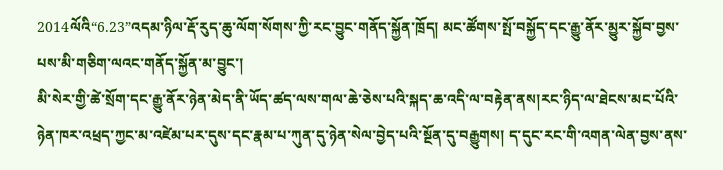2014ལོའི“6.23”འདམ་ཉིལ་རྡོ་རུད་ཆུ་ལོག་སོགས་ཀྱི་རང་བྱུང་གནོད་སྐྱོན་ཁྲོད། མང་ཚོགས་སྤོ་བསྐྱོད་དང་རྒྱུ་ནོར་མྱུར་སྐྱོབ་བྱས་པས་མི་གཅིག་ལའང་གནོད་སྐྱོན་མ་བྱུང་།
མི་སེར་གྱི་ཚེ་སྲོག་དང་རྒྱུ་ནོར་ཉེན་མེད་ནི་ཡོད་ཚད་ལས་གལ་ཆེ་ཅེས་པའི་སྐད་ཆ་འདི་ལ་བརྟེན་ནས།རང་ཉིད་ལ་ཐེངས་མང་པོའི་ཉེན་ཁར་འཕྲད་ཀྱང་མ་འཛེམ་པར་དུས་དང་རྣམ་པ་ཀུན་དུ་ཉེན་སེལ་བྱེད་པའི་སྔོན་དུ་བརྒྱུགས། ད་དུང་རང་གི་འགན་ལེན་བྱས་ནས་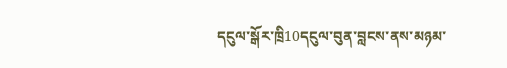དངུལ་སྒོར་ཁྲི10དངུལ་བུན་བླངས་ནས་མཉམ་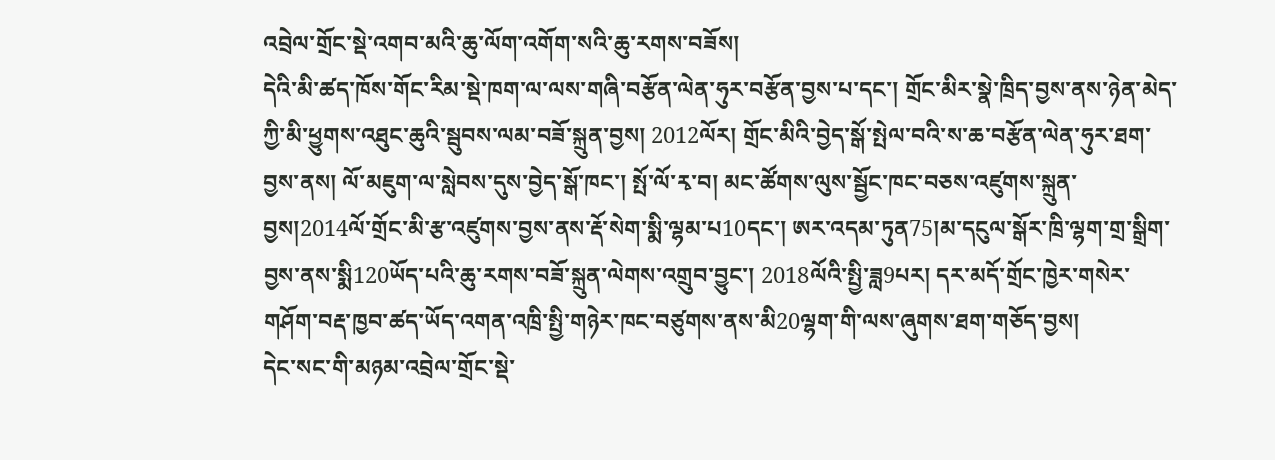འབྲེལ་གྲོང་སྡེ་འགབ་མའི་ཆུ་ལོག་འགོག་སའི་ཆུ་རགས་བཟོས།
དེའི་མི་ཚད་ཁོས་གོང་རིམ་སྡེ་ཁག་ལ་ལས་གཞི་བརྩོན་ལེན་ཧུར་བརྩོན་བྱས་པ་དང་། གྲོང་མིར་སྣེ་ཁྲིད་བྱས་ནས་ཉེན་མེད་ཀྱི་མི་ཕྱུགས་འཐུང་ཆུའི་སྦུབས་ལམ་བཟོ་སྐྲུན་བྱས། 2012ལོར། གྲོང་མིའི་བྱེད་སྒོ་སྤེལ་བའི་ས་ཆ་བརྩོན་ལེན་ཧུར་ཐག་བྱས་ནས། ལོ་མཇུག་ལ་སླེབས་དུས་བྱེད་སྒོ་ཁང་། སྤོ་ལོ་རྭ་བ། མང་ཚོགས་ལུས་སྦྱོང་ཁང་བཅས་འཛུགས་སྐྲུན་བྱས།2014ལོ་གྲོང་མི་རྩ་འཛུགས་བྱས་ནས་རྡོ་སེག་སྨི་ལྷམ་པ10དང་། ཨར་འདམ་ཏུན75།མ་དངུལ་སྒོར་ཁྲི་ལྷག་གྲ་སྒྲིག་བྱས་ནས་སྨི120ཡོད་པའི་ཆུ་རགས་བཟོ་སྐྲུན་ལེགས་འགྲུབ་བྱུང་། 2018ལོའི་སྤྱི་ཟླ9པར། དར་མདོ་གྲོང་ཁྱེར་གསེར་གཤོག་བརྡ་ཁྱབ་ཚད་ཡོད་འགན་འཁྲི་སྤྱི་གཉེར་ཁང་བཙུགས་ནས་མི20ལྷག་གི་ལས་ཞུགས་ཐག་གཅོད་བྱས།
དེང་སང་གི་མཉམ་འབྲེལ་གྲོང་སྡེ་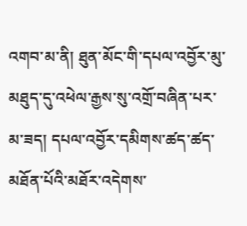འགབ་མ་ནི། ཐུན་མོང་གི་དཔལ་འབྱོར་མུ་མཐུད་དུ་འཕེལ་རྒྱས་སུ་འགྲོ་བཞིན་པར་མ་ཟད། དཔལ་འབྱོར་དམིགས་ཚད་ཚད་མཐོན་པོའི་མཐོར་འདེགས་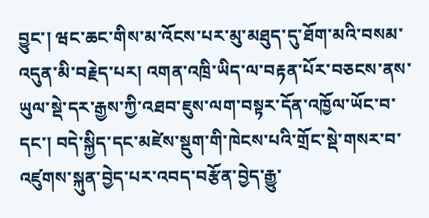བྱུང་། ཝང་ཆང་གིས་མ་འོངས་པར་མུ་མཐུད་དུ་ཐོག་མའི་བསམ་འདུན་མི་བརྗེད་པར། འགན་འཁྲི་ཡིད་ལ་བརྟན་པོར་བཅངས་ནས་ཡུལ་སྡེ་དར་རྒྱས་ཀྱི་འཐབ་ཇུས་ལག་བསྟར་དོན་འཁྱོལ་ཡོང་བ་དང་། བདེ་སྐྱིད་དང་མཛེས་སྡུག་གི་ཁེངས་པའི་གྲོང་སྡེ་གསར་བ་འཛུགས་སྐུན་བྱེད་པར་འབད་བརྩོན་བྱེད་རྒྱུ་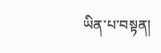ཡིན་པ་བསྟན།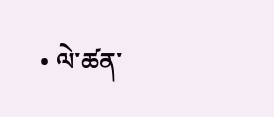• ལེ་ཚན་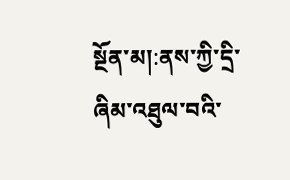སྔོན་མ།:ནས་ཀྱི་དྲི་ཞིམ་འཐུལ་བའི་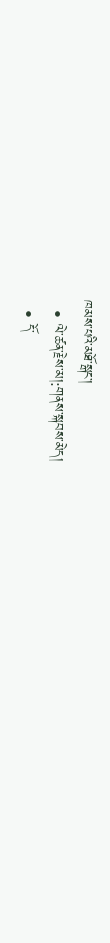ཁམས་པའི་མཐོ་སྒང་།
  • ལེ་ཚན་རྗེས་མ།:གནས་སྐབས་མེད།
  • དོ་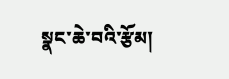སྣང་ཆེ་བའི་རྩོམ།